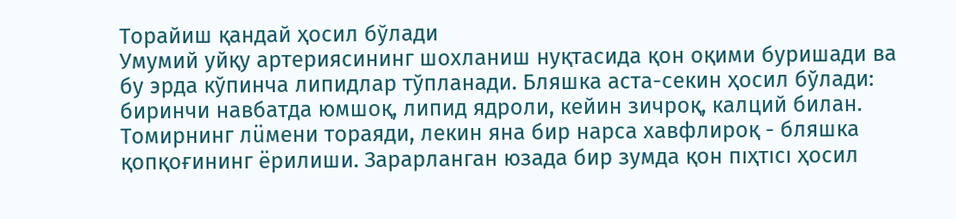Торайиш қандай ҳосил бўлади
Умумий уйқу артериясининг шохланиш нуқтасида қон оқими буришади ва бу эрда кўпинча липидлар тўпланади. Бляшка аста-секин ҳосил бўлади: биринчи навбатда юмшоқ, липид ядроли, кейин зичроқ, калций билан. Томирнинг лüмени тораяди, лекин яна бир нарса хавфлироқ - бляшка қопқоғининг ёрилиши. Зарарланган юзада бир зумда қон пıҳтıсı ҳосил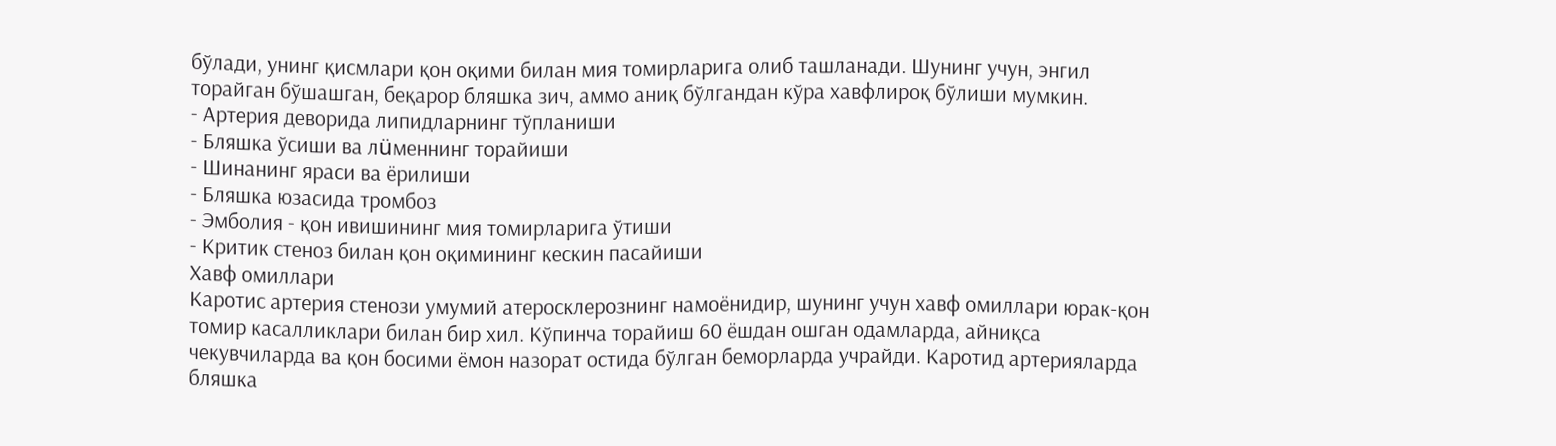бўлади, унинг қисмлари қон оқими билан мия томирларига олиб ташланади. Шунинг учун, энгил торайган бўшашган, беқарор бляшка зич, аммо аниқ бўлгандан кўра хавфлироқ бўлиши мумкин.
- Артерия деворида липидларнинг тўпланиши
- Бляшка ўсиши ва лüменнинг торайиши
- Шинанинг яраси ва ёрилиши
- Бляшка юзасида тромбоз
- Эмболия - қон ивишининг мия томирларига ўтиши
- Критик стеноз билан қон оқимининг кескин пасайиши
Хавф омиллари
Каротис артерия стенози умумий атеросклерознинг намоёнидир, шунинг учун хавф омиллари юрак-қон томир касалликлари билан бир хил. Кўпинча торайиш 60 ёшдан ошган одамларда, айниқса чекувчиларда ва қон босими ёмон назорат остида бўлган беморларда учрайди. Каротид артерияларда бляшка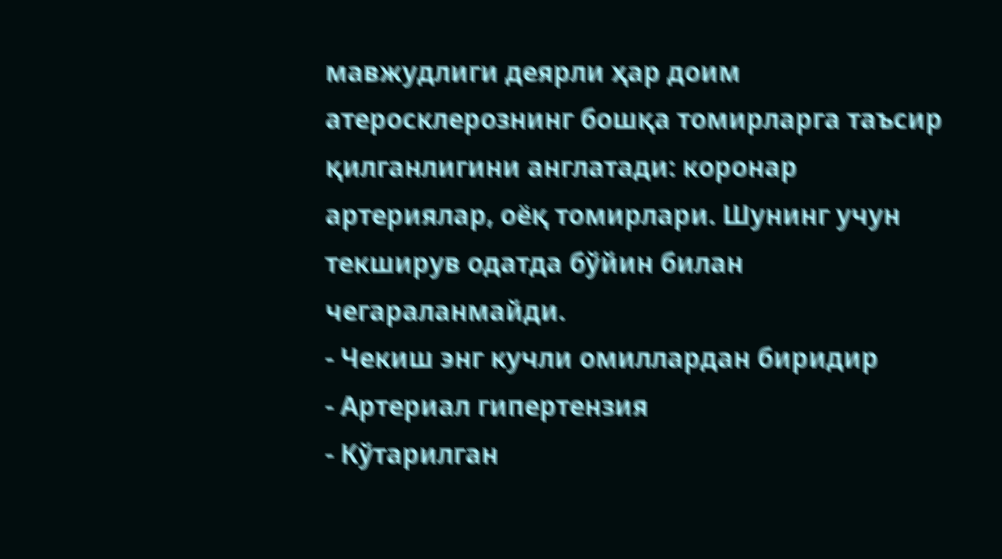мавжудлиги деярли ҳар доим атеросклерознинг бошқа томирларга таъсир қилганлигини англатади: коронар артериялар, оёқ томирлари. Шунинг учун текширув одатда бўйин билан чегараланмайди.
- Чекиш энг кучли омиллардан биридир
- Артериал гипертензия
- Кўтарилган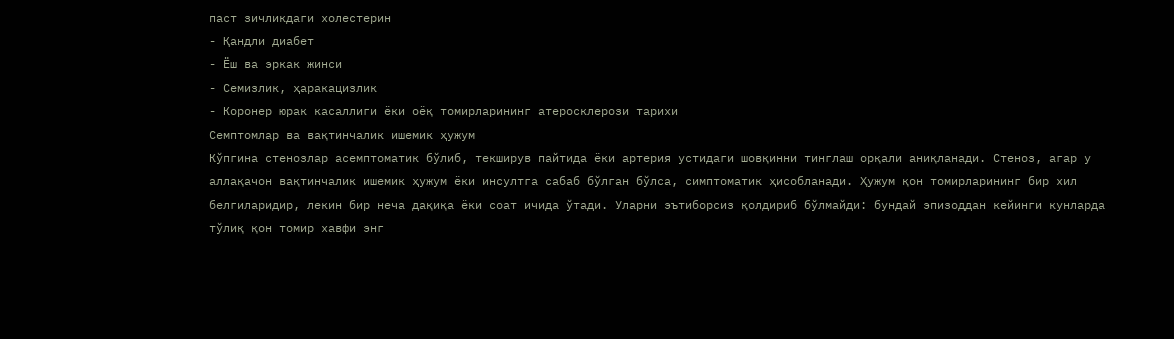паст зичликдаги холестерин
- Қандли диабет
- Ёш ва эркак жинси
- Семизлик, ҳаракацизлик
- Коронер юрак касаллиги ёки оёқ томирларининг атеросклерози тарихи
Семптомлар ва вақтинчалик ишемик ҳужум
Кўпгина стенозлар асемптоматик бўлиб, текширув пайтида ёки артерия устидаги шовқинни тинглаш орқали аниқланади. Стеноз, агар у аллақачон вақтинчалик ишемик ҳужум ёки инсултга сабаб бўлган бўлса, симптоматик ҳисобланади. Ҳужум қон томирларининг бир хил белгиларидир, лекин бир неча дақиқа ёки соат ичида ўтади. Уларни эътиборсиз қолдириб бўлмайди: бундай эпизоддан кейинги кунларда тўлиқ қон томир хавфи энг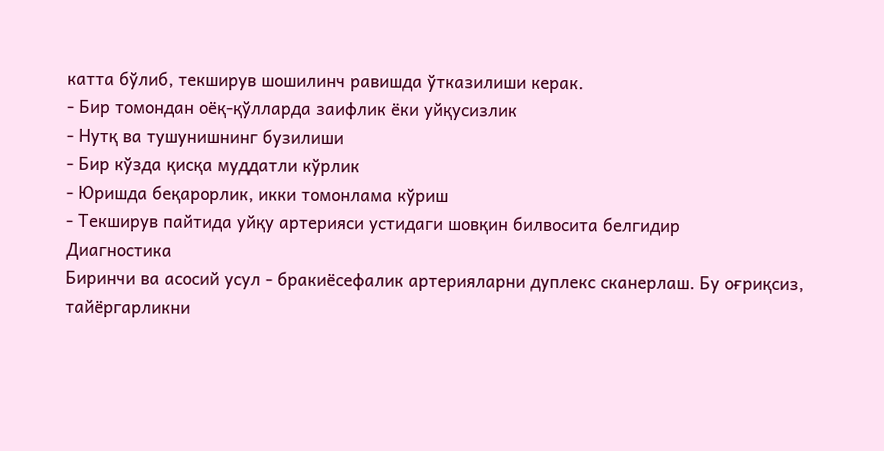катта бўлиб, текширув шошилинч равишда ўтказилиши керак.
- Бир томондан оёқ-қўлларда заифлик ёки уйқусизлик
- Нутқ ва тушунишнинг бузилиши
- Бир кўзда қисқа муддатли кўрлик
- Юришда беқарорлик, икки томонлама кўриш
- Текширув пайтида уйқу артерияси устидаги шовқин билвосита белгидир
Диагностика
Биринчи ва асосий усул - бракиёсефалик артерияларни дуплекс сканерлаш. Бу оғриқсиз, тайёргарликни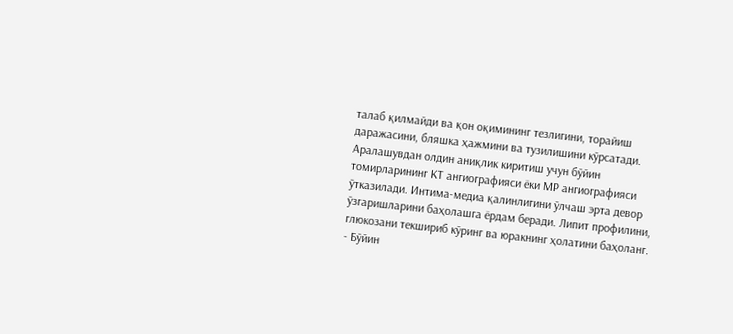талаб қилмайди ва қон оқимининг тезлигини, торайиш даражасини, бляшка ҳажмини ва тузилишини кўрсатади. Аралашувдан олдин аниқлик киритиш учун бўйин томирларининг КТ ангиографияси ёки МР ангиографияси ўтказилади. Интима-медиа қалинлигини ўлчаш эрта девор ўзгаришларини баҳолашга ёрдам беради. Липит профилини, глюкозани текшириб кўринг ва юракнинг ҳолатини баҳоланг.
- Бўйин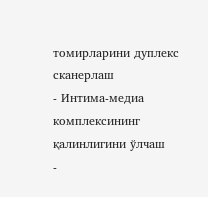томирларини дуплекс сканерлаш
- Интима-медиа комплексининг қалинлигини ўлчаш
-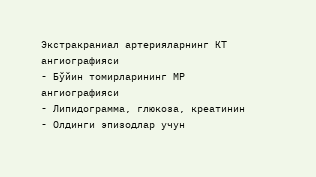Экстракраниал артерияларнинг КТ ангиографияси
- Бўйин томирларининг МР ангиографияси
- Липидограмма, глюкоза, креатинин
- Олдинги эпизодлар учун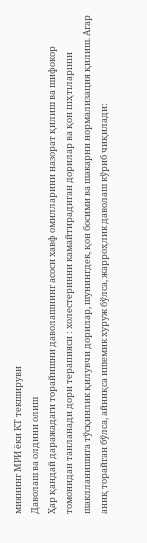миянинг МРИ ёки КТ текшируви
Даволаш ва олдини олиш
Ҳар қандай даражадаги торайишни даволашнинг асоси хавф омилларини назорат қилиш ва шифокор томонидан танланади дори терапияси : холестеринни камайтирадиган дорилар ва қон пıҳтıларıнıн шаклланишига тўсқинлик қилувчи дорилар, шунингдек, қон босими ва шакарни нормализация қилиш. Агар аниқ торайган бўлса, айниқса ишемик хуруж бўлса, жарроҳлик даволаш кўриб чиқилади: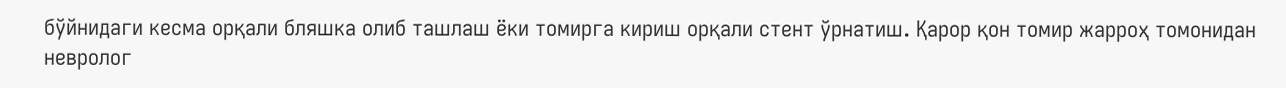бўйнидаги кесма орқали бляшка олиб ташлаш ёки томирга кириш орқали стент ўрнатиш. Қарор қон томир жарроҳ томонидан невролог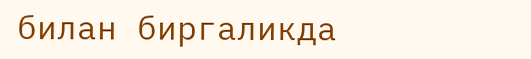билан биргаликда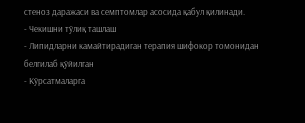стеноз даражаси ва семптомлар асосида қабул қилинади.
- Чекишни тўлиқ ташлаш
- Липидларни камайтирадиган терапия шифокор томонидан белгилаб қўйилган
- Кўрсатмаларга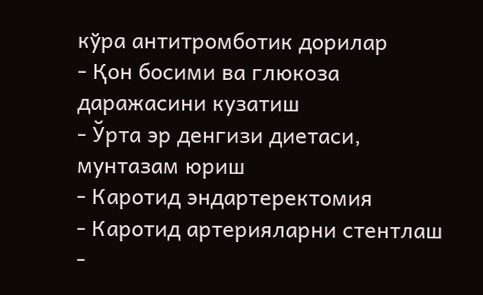кўра антитромботик дорилар
- Қон босими ва глюкоза даражасини кузатиш
- Ўрта эр денгизи диетаси, мунтазам юриш
- Каротид эндартеректомия
- Каротид артерияларни стентлаш
-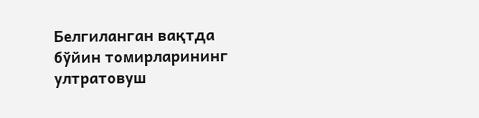Белгиланган вақтда бўйин томирларининг ултратовуш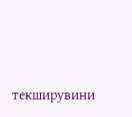текширувини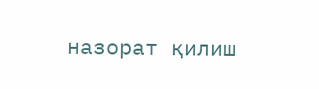назорат қилиш